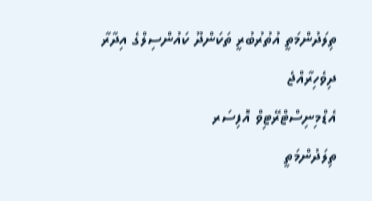ތިލަދުންމަތީ އުތުރުބުރީ ތަކަންދޫ ކައުންސިލްގެ އިދާރާ
ދިވެހިރާއްޖެ
އެޑްމިނިސްޓްރޭޓިވް އޮފިސަރ
ތިލަދުންމަތީ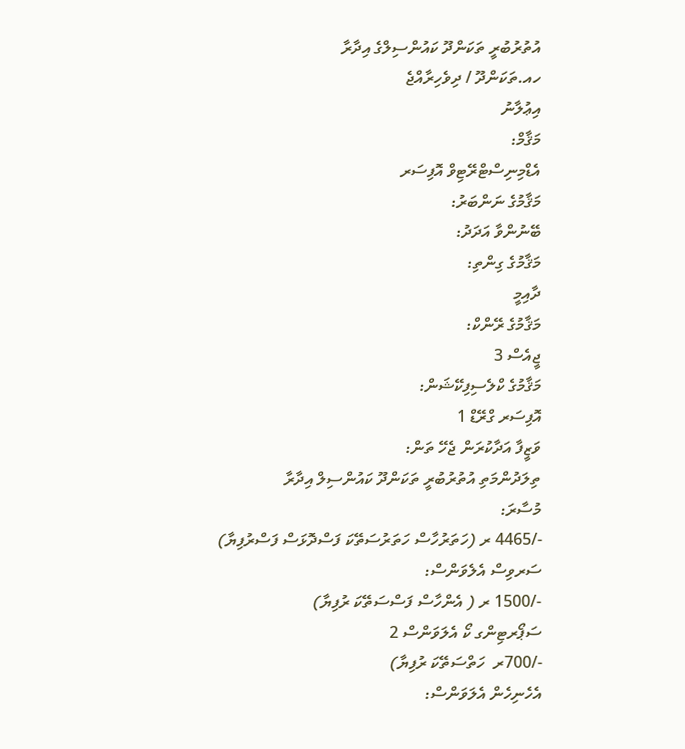އުތުރުބުރީ ތަކަންދޫ ކައުންސިލްގެ އިދާރާ
ހއ.ތަކަންދޫ / ދިވެހިރާއްޖެ
އިޢުލާނު
މަޤާމް:
އެޑްމިނިސްޓްރޭޓިވް އޮފިސަރ
މަޤާމުގެ ނަންބަރު:
ބޭނުންވާ އަދަދު:
މަޤާމުގެ ގިންތި:
ދާއިމީ
މަޤާމުގެ ރޭންކް:
ޖީއެސް 3
މަޤާމުގެ ކްލެސިފިކޭޝަން:
އޮފިސަރ ގްރޭޑް 1
ވަޒީފާ އަދާކުރަން ޖެހޭ ތަން:
ތިލަދުންމަތި އުތުރުބުރީ ތަކަންދޫ ކައުންސިލް އިދާރާ
މުސާރަ:
-/4465 ރ (ހަތަރުހާސް ހަތަރުސަތޭކަ ފަސްދޮޅަސް ފަސްރުފިޔާ)
ސަރވިސް އެލެވަންސް:
-/1500 ރ ( އެންހާސް ފަސްސަތޭކަ ރުފިޔާ)
ސަޕޯރޓިންގ ކޯ އެލަވަންސް 2
-/700ރ  ހަތްސަތޭކަ ރުފިޔާ)
އެހެނިހެން އެލަވަންސް: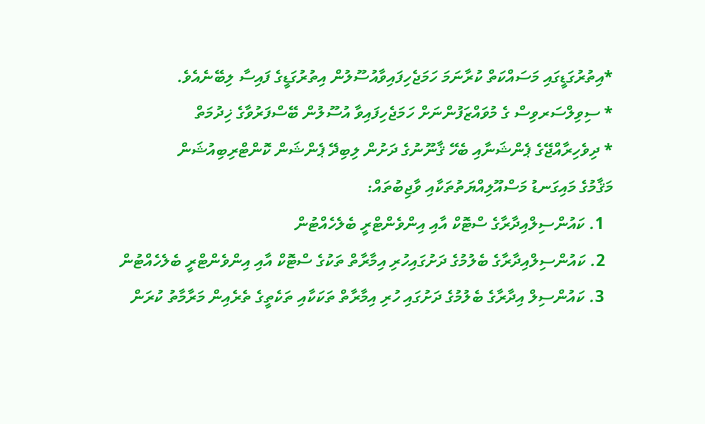*އިތުރުގަޑީގައި މަސައްކަތް ކުރާނަމަ ހަމަޖެހިފައިވާއުސޫލުން އިތުރުގަޑީގެ ފައިސާ ލިބޭނެއެވެ.
* ސިވިލްސަރވިސް ގެ މުވައްޒަފުންނަށް ހަމަޖެހިފައިވާ އުސޫލުން ބޭސްފަރުވާގެ ޚިދުމަތް
* ދިވެހިރާއްޖޭގެ ޕެންޝަނާއި ބެހޭ ޤާނޫނުގެ ދަށުން ލިބިދޭ ޕެންޝަން ކޮންޓްރިބިއުޝަން
މަޤާމުގެ މައިގަނޑު މަސްއޫލިއްޔަތުތަކާއި ވާޖިބުތައް:
  1. ކައުންސިލްއިދާރާގެ ސްޓޮކް އާއި އިންވެންޓްރީ ބެލެހެއްޓުން
  2. ކައުންސިލްއިދާރާގެ ބެލުމުގެ ދަށުގައިހުރި އިމާރާތް ތަކުގެ ސްޓޮކް އާއި އިންވެންޓްރީ ބެލެހެއްޓުން
  3. ކައުންސިލް އިދާރާގެ ބެލުމުގެ ދަށުގައި ހުރި އިމާރާތް ތަކަކާއި ތަކެތީގެ ތެރެއިން މަރާމާތު ކުރަން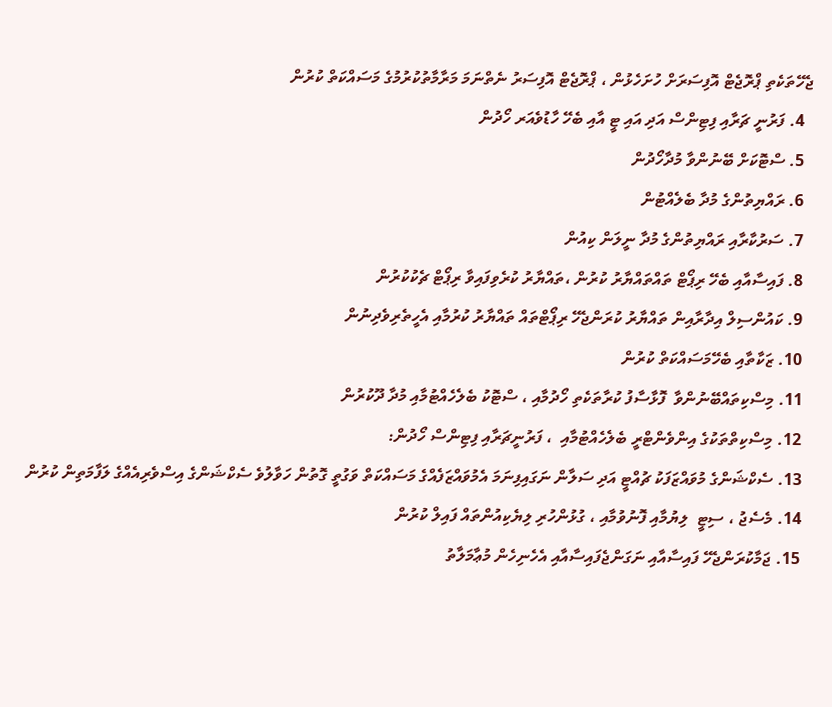ޖެހޭތަކެތި ޕްރޮޖެޓް އޮފިސަރަށް ހުށަހެޅުން ، ޕްރޮޖެޓް އޮފިސަރު ނެތްނަމަ މަރާމާތުކުރުމުގެ މަސައްކަތް ކުރުން
  4. ފަރުނީ ޗަރާއި ފިޓިންސް އަދި އައި ޓީ އާއި ބެހޭ ހާޑުވެއަރ ހޯދުން
  5. ސްޓޮކަށް ބޭނުންވާ މުދާހޯދުން
  6. ރައްޔިތުންގެ މުދާ ބެލެއްޓުން
  7. ސަރުކާރާއި ރައްޔިތުންގެ މުދާ ނީލަން ކިއުން
  8. ފައިސާއާއި ބެހޭ ރިޕޯޓް ތައްތައްޔާރު ކުރުން ،ތައްޔާރު ކުރެވިފައިވާ ރިޕޯޓް ޗެކުކުރުން
  9. ކައުންސިލް އިދާރާއިން ތައްޔާރު ކުރަންޖެހޭ ރިޕޯޓްތައް ތައްޔާރު ކުރުމާއި އެހީތެރިވެދިނުން
  10. ޒަކާތާއި ބެހޭމަސައްކަތް ކުރުން
  11. މިސްކިތައްބޭނުންވާ  ފޮޅާސާފު ކުރާތަކެތި ހޯދުމާއި ، ސްޓޮކު ބެލެހެއްޓުމާއި މުދާ ދޫކުރުން
  12. މިސްކިތްތަކުގެ އިންވެންޓްރީ ބެލެހެއްޓުމާއި  ، ފަރުނީޗަރާއި ފިޓިންސް ހޯދުން:
  13. ސެކްޝަންގެ މުވައްޒަފަކު ޗުއްޓީ އަދި ސަލާން ނަގައިފިނަމަ އެމުވައްޒަފެއްގެ މަސައްކަތް ވަގުތީ ގޮތުން ހަވާލުވެ ސެކްޝަންގެ އިސްވެރިއެއްގެ ލަފާމަތިން ކުރުން
  14. މެސެޖު ، ސިޓީ  ލިޔުމާއި ފޮނުވުމާއި ، ގުޅުންހުރި ލިޔެކިއުންތައް ފައިލް ކުރުން
  15. ޖަމާކުރަންޖެހޭ ފައިސާއާއި ނަގަންޖެފައިސާއާއި އެހެނިހެން މުޢާމަލާތު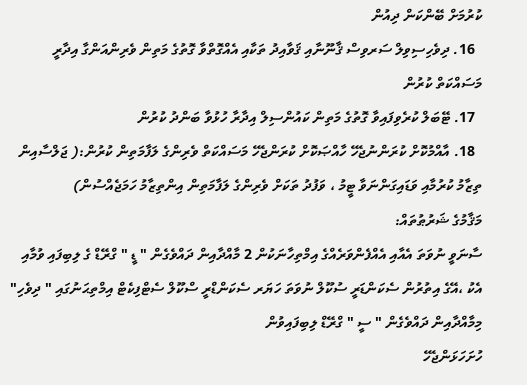ކުރުމަށް ބޭންކަން ދިއުން
  16. ދިވެހިސިވިލް ސަރވިސް ޤާނޫނާއި ޤަވާއިދު ތަކާއި އެއްގޮތްވާ ގޮތުގެ މަތިން ވެރިންއަންގާ އިދާރީ މަސައްކަތް ކުރުން
  17. ޓޭބަލް ކުރެވިފައިވާ ގޮތުގެ މަތިން ކައުންސިލް އިދާރާ ހުޅުވާ ބަންދު ކުރުން
  18. އާއްމުކޮށް ކުރަންނުޖެހޭ ހާއްޞަކޮށް ކުރަންޖެހޭ މަސައްކަތް ވެރިންގެ ލަފާމަތިން ކުރުން:( ޖަލްސާއިން ތިޒާމު ކުރުމާއި ވަޑައިގަންނަވާ ޓީމު ، ވަފުދު ތަކަށް ވެރިންގެ ލަފާމަތިން އިންތިޒާމު ހަމަޖެއްސުން)
މަޤާމުގެ ޝަރުޠުތައް:
ސާނަވީ ނުވަތަ އެއާއި އެއްފެންވަރެއްގެ އިމްތިހާނަކުން 2 މާއްދާއިން ދައްވެގެން " ޑީ " ގްރޭޑް ގެ ލިބިފައި ވުމާއި އެކު ،އޭގެ އިތުރުން ސެކަންޑަރީ ސުކޫލް ނުވަތަ ހަޔަރ ސެކަންޑްރީ ސްކޫލް ސެޓްފިކެޓް އިމްތިޙަނުގައި " ދިވެހި" މިމާއްދާއިން ދައްވެގެން " ސީ " ގްރޭޑް ލިބިފައިވުން
ހުށަހަޅަންޖެހޭ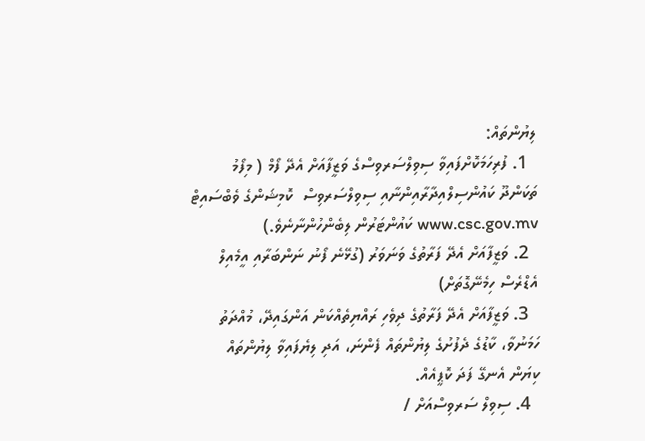ލިޔުންތައް:
  1. ފުރިހަމަކޮށްފައިވާ ސިވިލްސަރވިސްގެ ވަޒީފާއަށް އެދޭ ފޯމް ( މިފޯމު ތަކަންދޫ ކައުންސިލްއިދާރާއިންނާއި ސިވިލްސަރވިސް  ކޮމިޝަންގެ ވެބްސައިޓް www.csc.gov.mv ކައުންޓަރުން ލިބެންހުންނާނެވެ.)
  2. ވަޒީފާއަށް އެދޭ ފަރާތުގެ ވަނަވަރު (ގުޅޭނެ ފޯނު ނަންބަރާއި އީމެއިލް އެޑްރެސް ހިމެނޭގޮތަށް)
  3. ވަޒީފާއަށް އެދޭ ފަރާތުގެ ދިވެހި ރައްޔިތެއްކަން އަންގައިދޭ، މުއްދަތު ހަމަނުވާ، ކާޑުގެ ދެފުށުގެ ލިޔުންތައް ފެންނަ، އަދި ލިޔެފައިވާ ލިޔުންތައް ކިޔަން އެނގޭ ފަދަ ކޮޕީއެއް.
  4. ސިވިލް ސަރވިސްއަށް /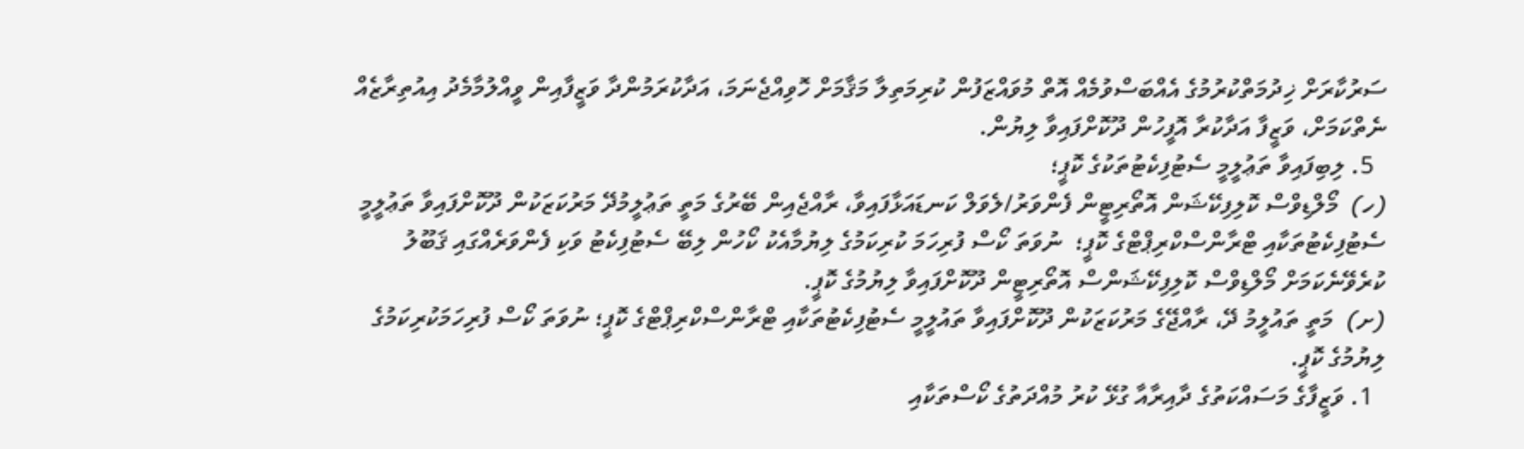ސަރުކާރަށް ޚިދުމަތްކުރުމުގެ އެއްބަސްވުމެއް އޮތް މުވައްޒަފުން ކުރިމަތިލާ މަޤާމަށް ހޮވިއްޖެނަމަ، އަދާކުރަމުންދާ ވަޒީފާއިން ވީއްލުމާމެދު އިއުތިރާޒެއް ނެތްކަމަށް، ވަޒީފާ އަދާކުރާ އޮފީހުން ދޫކޮށްފައިވާ ލިޔުން.
  5. ލިބިފައިވާ ތަޢުލީމީ ސެޓުފިކެޓުތަކުގެ ކޮޕީ؛
(ހ)  މޯލްޑިވްސް ކޮލިފިކޭޝަން އޮތޯރިޓީން ފެންވަރު/ލެވަލް ކަނޑައަޅާފައިވާ، ރާއްޖެއިން ބޭރުގެ މަތީ ތަޢުލީމުދޭ މަރުކަޒަކުން ދޫކޮށްފައިވާ ތަޢުލީމީ ސެޓުފިކެޓުތަކާއި ޓްރާންސްކްރިޕްޓްގެ ކޮޕީ؛  ނުވަތަ ކޯސް ފުރިހަމަ ކުރިކަމުގެ ލިޔުމާއެކު ކޯހުން ލިބޭ ސެޓުފިކެޓު ވަކި ފެންވަރެއްގައި ޤަބޫލު ކުރެވޭނެކަމަށް މޯލްޑިވްސް ކޮލިފިކޭޝަންސް އޮތޯރިޓީން ދޫކޮށްފައިވާ ލިޔުމުގެ ކޮޕީ.
(ށ)  މަތީ ތައުލީމު ދޭ، ރާއްޖޭގެ މަރުކަޒަކުން ދޫކޮށްފައިވާ ތައުލީމީ ސެޓުފިކެޓުތަކާއި ޓްރާންސްކްރިޕްޓްގެ ކޮޕީ؛ ނުވަތަ ކޯސް ފުރިހަމަކުރިކަމުގެ ލިޔުމުގެ ކޮޕީ.
  1. ވަޒީފާގެ މަސައްކަތުގެ ދާއިރާއާ ގުޅޭ ކުރު މުއްދަތުގެ ކޯސްތަކާއި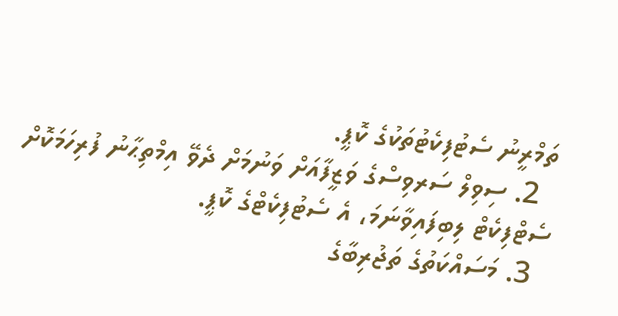ތަމްރީނު ސެޓުފިކެޓުތަކުގެ ކޮޕީ.
  2. ސިވިލް ސަރވިސްގެ ވަޒީފާއަށް ވަނުމަށް ދެވޭ އިމްތިޙާނު ފުރިހަމަކޮށް ސެޓްފިކެޓް ލިބިފައިވާނަމަ، އެ ސެޓުފިކެޓްގެ ކޮޕީ.
  3. މަސައްކަތުގެ ތަޖުރިބާގެ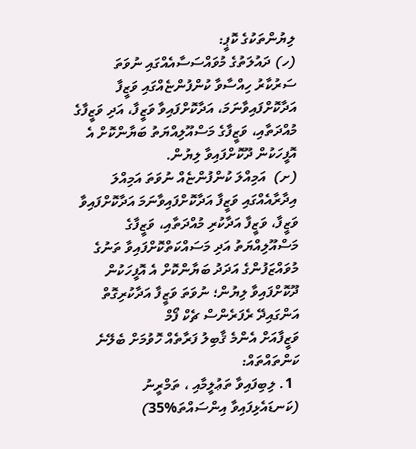ލިޔުންތަކުގެ ކޮޕީ:
(ހ) ދައުލަތުގެ މުވައްސަސާއެއްގައި ނުވަތަ ސަރުކާރު ހިއްސާވާ ކުންފުންޏެއްގައި ވަޒީފާ އަދާކޮށްފައިވާނަމަ، އަދާކޮށްފައިވާ ވަޒީފާ، އަދި ވަޒީފާގެ މުއްދަތާއި، ވަޒީފާގެ މަސްއޫލިއްޔަތު ބަޔާންކޮށް އެ އޮފީހަކުން ދޫކޮށްފައިވާ ލިޔުން.
(ށ)  އަމިއްލަ ކުންފުންޏެއް ނުވަތަ އަމިއްލަ އިދާރާއެއްގައި ވަޒީފާ އަދާކޮށްފައިވާނަމަ އަދާކޮށްފައިވާ ވަޒީފާ، ވަޒީފާ އަދާކުރި މުއްދަތާއި، ވަޒީފާގެ މަސްއޫލިއްޔަތު އަދި މަސައްކަތްކޮށްފައިވާ ތަނުގެ މުވައްޒަފުންގެ އަދަދު ބަޔާންކޮށް އެ އޮފީހަކުން ދޫކޮށްފައިވާ ލިޔުން؛ ނުވަތަ ވަޒީފާ އަދާކުރިގޮތް އަންގައިދޭ ރެފަރެންސް ޗެކް ފޯމް
ވަޒީފާއަށް އެންމެ ޤާބިލު ފަރާތެއް ހޮވުމަށް ބެލޭނެ ކަންތައްތައް:
  1. ލިބިފައިވާ ތަޢުލީމާއި ، ތަމްރީނު (ކަނޑައެޅިފައިވާ އިންސައްތަ%35)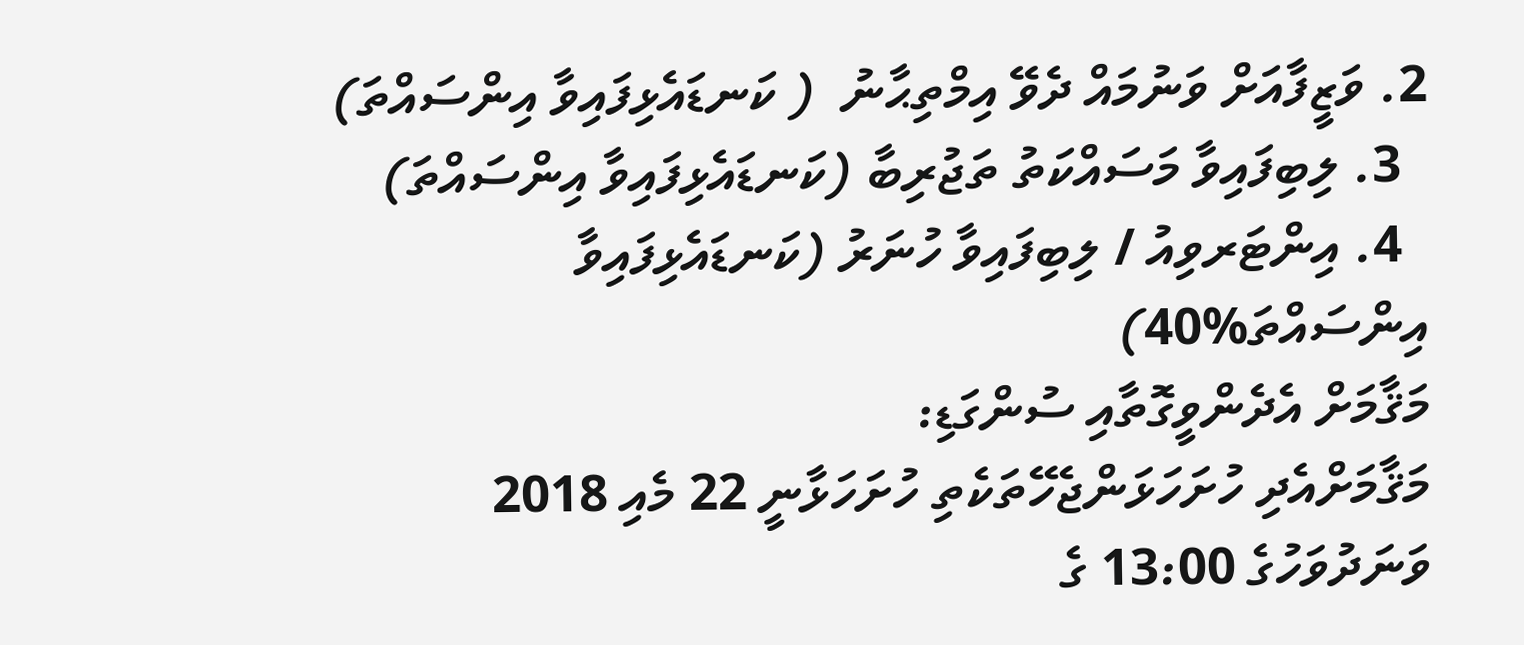2. ވަޒީފާއަށް ވަނުމައް ދެވޭ އިމްތިޙާނު  ( ކަނޑައެޅިފައިވާ އިންސައްތަ)
  3. ލިބިފައިވާ މަސައްކަތު ތަޖުރިބާ (ކަނޑައެޅިފައިވާ އިންސައްތަ)
  4. އިންޓަރވިއު / ލިބިފައިވާ ހުނަރު (ކަނޑައެޅިފައިވާ އިންސައްތަ%40)
މަޤާމަށް އެދެންވީގޮތާއި ސުންގަޑި:
މަޤާމަށްއެދި ހުށަހަޅަންޖެހޭތަކެތި ހުށަހަޅާނީ 22 މެއި 2018 ވަނަދުވަހުގެ 13:00 ގެ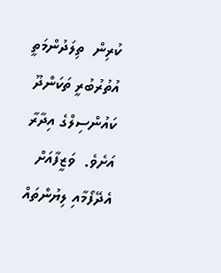ކުރިން  ތިލަދުންމަތީ އުތުރުބުރީ ތަކަންދޫ ކައުންސިލްގެ އިދާރާ އަށެވެ.  ވަޒީފާއަށް އެދޭފޯމާއި ލިޔުންތައް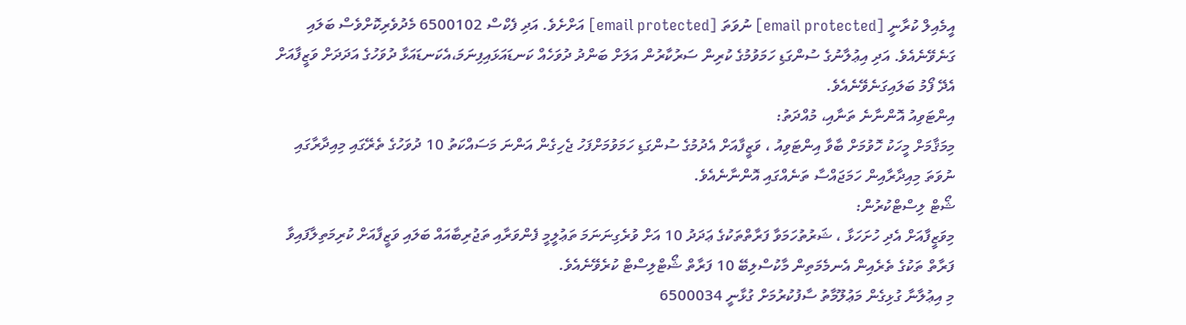އީމެއިލް ކުރާނީ [email protected] ނުވަތަ [email protected] އަށްށެވެ. އަދި ފެކްސް 6500102 މެދުވެރިކޮށްވެސް ބަލައި ގަނެވޭނެއެވެ. އަދި އިޢުލާނުގެ ސުންގަޑި ހަމަވުމުގެ ކުރިން ސަރުކާރުން އަލަށް ބަންދު ދުވަހެއް ކަނޑައަޅައިފިނަމަ،އެކަނޑައަޅާ ދުވަހުގެ އަދަދަށް ވަޒީފާއަށް އެދޭ ފޯމު ބަލައިގަނެވޭނެއެވެ.
އިންޓަވިއު އޮންނާނެ ތަނާއި، މުއްދަތު:
މިމަޤާމަށް މީހަކު ހޮވުމަށް ބާވާ އިންޓަވިއު ، ވަޒީފާއަށް އެދުމުގެ ސުންގަޑި ހަމަވުމަށްފަހު ޖެހިގެން އަންނަ މަސައްކަތު 10 ދުވަހުގެ ތެރޭގައި މިއިދާރާގައި ނުވަތަ މިއިދާރާއިން ހަމަޖައްސާ ތަނެއްގައި އޮންނާނެއެވެ.
ޝޯޓް ލިސްޓްކުރުން:
މިވަޒީފާއަށް އެދި ހުށަހަޅާ ، ޝަރުތުހަމަވާ ފަރާތްތަކުގެ ޢަދަދު 10 އަށް ވުރެގިނަނަމަ ތަޢުލީމީ ފެންވަރާއި ތަޖުރިބާއައް ބަލައި ވަޒީފާއަށް ކުރިމަތިލާފައިވާ ފަރާތް ތަކުގެ ތެރެއިން އެނމެމަތިން މާކުސްލިބޭ 10 ފަރާތް ޝޯޓްލިސްޓް ކުރެވޭނެއެވެ.
މި އިޢުލާނާ ގުޅިގެން މަޢުލޫމާތު ސާފުކުރުމަށް ގުޅާނީ 6500034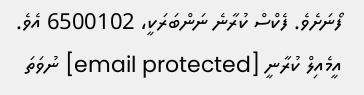ފޯނަށެވެ. ފެކްސް ކުރާނެ ނަންބަރަކީ، 6500102 އެވެ. އީމެއިލް ކުރާނީ [email protected] ނުވަތަ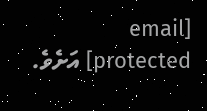[email protected] އަށެވެ.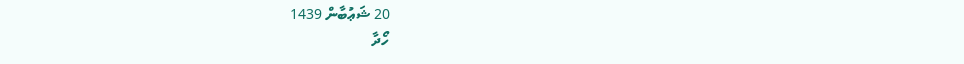20 ޝަޢުބާން 1439
ހޯދާ